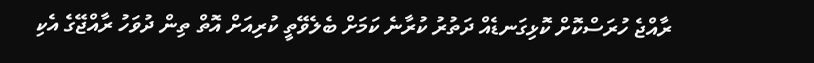ރާއްޖެ ހުރަސްކޮށް ކޮޅިގަނޑެއް ދަތުރު ކުރާނެ ކަމަށް ބެލެވޭތީ ކުރިއަށް އޮތް ތިން ދުވަހު ރާއްޖޭގެ އެކި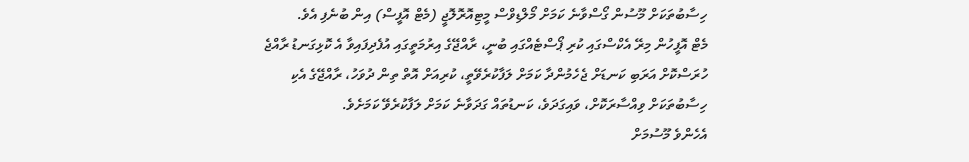ހިސާބުތަކަށް މޫސުން ގޯސްވާނެ ކަމަށް މޯލްޑިވްސް މީޓިއޮރޮލޮޖީ (މެޓް އޮފީސް) އިން ބުނެފި އެވެ.
މެޓް އޮފީހުން މިރޭ އެކްސްގައި ކުރި ޕޯސްޓެއްގައި ބުނީ، ރާއްޖޭގެ އިރުމަތީގައި އުފެދިފައިވާ އެ ކޮޅިގަނޑު ރާއްޖެ ހުރަސްކޮށް އަރަބި ކަނޑަށް ޖެހެމުންދާ ކަމަށް ލަފާކުރެވޭތީ، ކުރިއަށް އޮތް ތިން ދުވަހު، ރާއްޖޭގެ އެކި ހިސާބުތަކަށް ވިއްސާރަކޮށް، ވައިގަދަވެ، ކަނޑުތައް ގަދަވާނެ ކަމަށް ލަފާކުރެވޭ ކަމަށެވެ.
އެހެންވެ މޫސުމަށް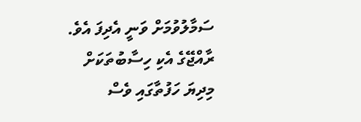ސަމާލުވުމަށް ވަނީ އެދިފަ އެވެ.
ރާއްޖޭގެ އެކި ހިސާބުތަކަށް މިދިޔަ ހަފުތާގައި ވެސް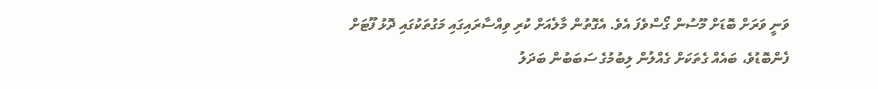ވަނީ ވަރަށް ބޮޑަށް މޫސުން ގޯސްވެފަ އެވެ. އެގޮތުން މާލެއަށް ކުރި ވިއްސާރައިގައި މަގުތަކުގައި ދޮޅު ފޫޓަށް ފެންބޮޑުވެ، ބައެއް ގެތަކަށް ގެއްލުން ލިބުމުގެ ސަބަބުން ބަދަލު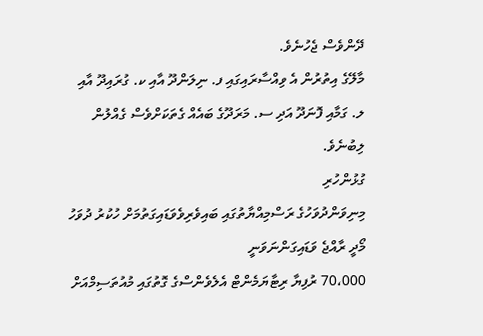ދޭންވެސް ޖެހުނެވެ.
މާލޭގެ އިތުރުން އެ ވިއްސާރައިގައި ފ. ނިލަންދޫ އާއި ކ. ގުރައިދޫ އާއި ލ. ގަމާއި ފޮނަދޫ އަދި ސ. މަރަދޫގެ ބައެއް ގެތަކަށްވެސް ގެއްލުން ލިބުނެވެ.
ގުޅުންހުރި
މިނިވަންދުވަހުގެ ރަސްމިއްޔާތުގައި ބައިވެރިވެވަޑައިގަތުމަށް ހުކުރު ދުވަހު މޯދީ ރާއްޖެ ވަޑައިގަންނަވަނީ
70،000 ރުފިޔާ ރިޓާޔަމެންޓް އެލެވެންސްގެ ގޮތުގައި މުއުތަސިމްއަށް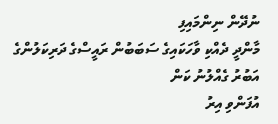ނުދޭން ނިންމައިފި
މާންދީ ދެއްކި ވާހަކައިގެ ސަބަބުން ރައީސްގެ ދަރިކަލުންގެ އަބުރު ގެއްލުނު ކަން
އުފަންވި އިރު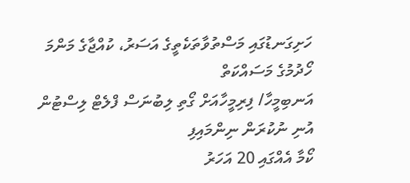ހަށިގަނޑުގައި މަސްތުވާތަކެތީގެ އަސަރު، ކުއްޖާގެ މަންމަ ހޯދުމުގެ މަސައްކަތް
އަނބިމީހާ/ ފިރިމީހާއަށް ގޯތި ލިބުނަސް ފްލެޓް ލިސްޓުން އުނި ނުކުރަން ނިންމައިފި
ކޯމާ އެއްގައި 20 އަހަރު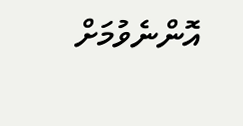އޮންނެވުމަށް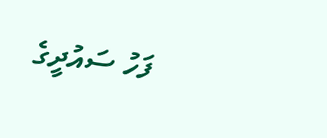ފަހު ސައުދީގެ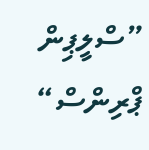”ސްލީޕިން ޕްރިންސް“